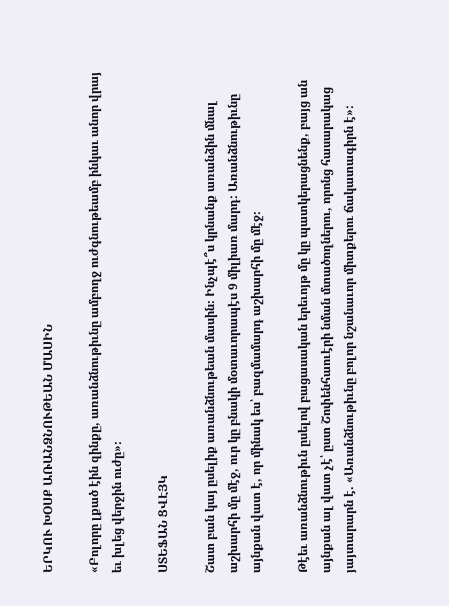ԵՐԿՈՒ ԽՕՍՔ ԱՌԱՆՁՆՈՒԹԵԱՆ ՄԱՍԻՆ

«Բոլորը լքած էին զինքը, առանձնութիւնը ամբողջ ուժգնութեամբ ինկաւ անոր վրայ եւ խլեց վերջին ուժը»։

ՍՏԵՖԱՆ ՑՎԷՅԿ

Շատ բան կայ ըսելիք առանձնութեան մասին։ Ինչպէ՞ս կրնանք առանձին մնալ աշխարհի մը մէջ, ուր կը բնակի մօտաւորապէս 9 միլիառ մարդ: Առանձնութիւնը այնքան վատ է, որ մինակ ես՝ բազմամարդ աշխարհի մը մէջ։

Թէեւ առանձնութիւն ըսելով բացասական երեւոյթ մը կը պատկերացնենք, բայց ան այնքան ալ վատ չէ՝ ըստ Շոփենհաուէրի նման մտածողներու, որոնց հասարակաց յայտարարն է. «Առանձնութիւնը բոլոր նշանաւոր միտքերու ճակատագիրն է»: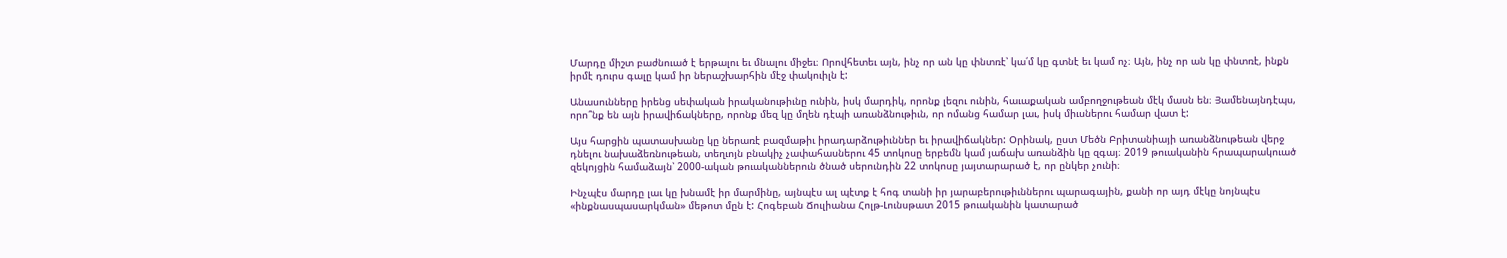Մարդը միշտ բաժնուած է երթալու եւ մնալու միջեւ։ Որովհետեւ այն, ինչ որ ան կը փնտռէ՝ կա՛մ կը գտնէ եւ կամ ոչ։ Այն, ինչ որ ան կը փնտռէ, ինքն իրմէ դուրս գալը կամ իր ներաշխարհին մէջ փակուիլն է:

Անասունները իրենց սեփական իրականութիւնը ունին, իսկ մարդիկ, որոնք լեզու ունին, հաւաքական ամբողջութեան մէկ մասն են։ Յամենայնդէպս, որո՞նք են այն իրավիճակները, որոնք մեզ կը մղեն դէպի առանձնութիւն, որ ոմանց համար լաւ, իսկ միւսներու համար վատ է:

Այս հարցին պատասխանը կը ներառէ բազմաթիւ իրադարձութիւններ եւ իրավիճակներ: Օրինակ, ըստ Մեծն Բրիտանիայի առանձնութեան վերջ դնելու նախաձեռնութեան, տեղւոյն բնակիչ չափահասներու 45 տոկոսը երբեմն կամ յաճախ առանձին կը զգայ։ 2019 թուականին հրապարակուած զեկոյցին համաձայն՝ 2000-ական թուականներուն ծնած սերունդին 22 տոկոսը յայտարարած է, որ ընկեր չունի։

Ինչպէս մարդը լաւ կը խնամէ իր մարմինը, այնպէս ալ պէտք է հոգ տանի իր յարաբերութիւններու պարագային, քանի որ այդ մէկը նոյնպէս «ինքնասպասարկման» մեթոտ մըն է: Հոգեբան Ճուլիանա Հոլթ-Լունսթատ 2015 թուականին կատարած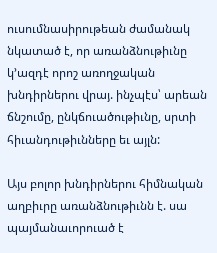ուսումնասիրութեան ժամանակ նկատած է, որ առանձնութիւնը կ՚ազդէ որոշ առողջական խնդիրներու վրայ. ինչպէս՝ արեան ճնշումը, ընկճուածութիւնը, սրտի հիւանդութիւնները եւ այլն:

Այս բոլոր խնդիրներու հիմնական աղբիւրը առանձնութիւնն է. սա պայմանաւորուած է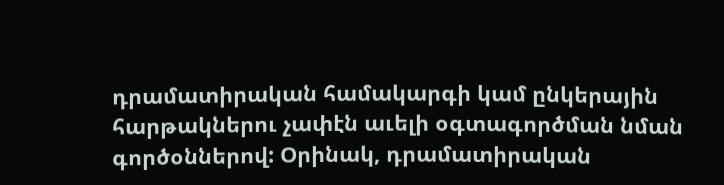դրամատիրական համակարգի կամ ընկերային հարթակներու չափէն աւելի օգտագործման նման գործօններով: Օրինակ, դրամատիրական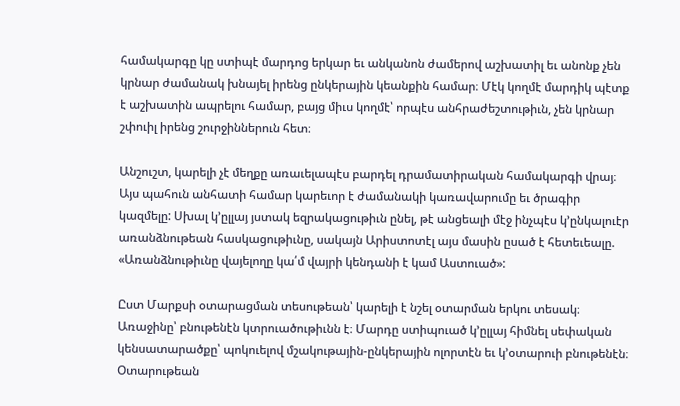համակարգը կը ստիպէ մարդոց երկար եւ անկանոն ժամերով աշխատիլ եւ անոնք չեն կրնար ժամանակ խնայել իրենց ընկերային կեանքին համար։ Մէկ կողմէ մարդիկ պէտք է աշխատին ապրելու համար, բայց միւս կողմէ՝ որպէս անհրաժեշտութիւն, չեն կրնար շփուիլ իրենց շուրջիններուն հետ։

Անշուշտ, կարելի չէ մեղքը առաւելապէս բարդել դրամատիրական համակարգի վրայ։ Այս պահուն անհատի համար կարեւոր է ժամանակի կառավարումը եւ ծրագիր կազմելը: Սխալ կ՚ըլլայ յստակ եզրակացութիւն ընել, թէ անցեալի մէջ ինչպէս կ՚ընկալուէր առանձնութեան հասկացութիւնը, սակայն Արիստոտէլ այս մասին ըսած է հետեւեալը. «Առանձնութիւնը վայելողը կա՛մ վայրի կենդանի է կամ Աստուած»:

Ըստ Մարքսի օտարացման տեսութեան՝ կարելի է նշել օտարման երկու տեսակ։ Առաջինը՝ բնութենէն կտրուածութիւնն է։ Մարդը ստիպուած կ՚ըլլայ հիմնել սեփական կենսատարածքը՝ պոկուելով մշակութային-ընկերային ոլորտէն եւ կ՚օտարուի բնութենէն։ Օտարութեան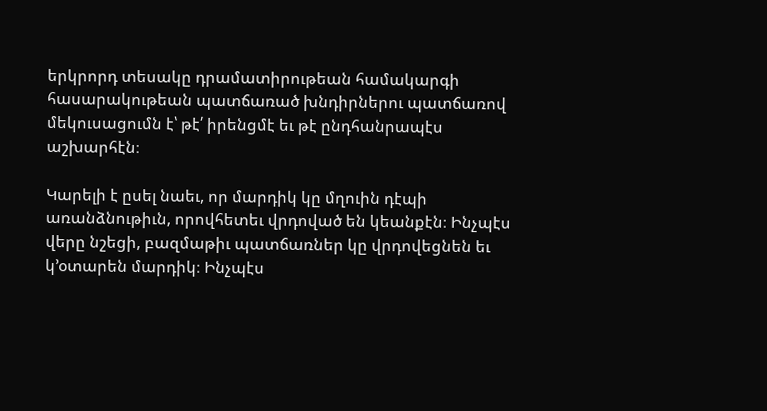երկրորդ տեսակը դրամատիրութեան համակարգի հասարակութեան պատճառած խնդիրներու պատճառով մեկուսացումն է՝ թէ՛ իրենցմէ եւ թէ ընդհանրապէս աշխարհէն։

Կարելի է ըսել նաեւ, որ մարդիկ կը մղուին դէպի առանձնութիւն, որովհետեւ վրդոված են կեանքէն։ Ինչպէս վերը նշեցի, բազմաթիւ պատճառներ կը վրդովեցնեն եւ կ՚օտարեն մարդիկ։ Ինչպէս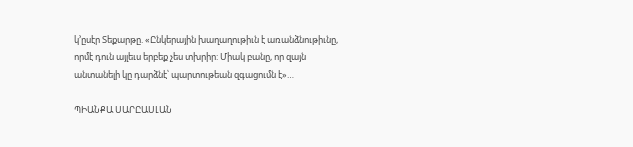կ՚ըսէր Տեքարթը. «Ընկերային խաղաղութիւն է առանձնութիւնը, որմէ դուն այլեւս երբեք չես տխրիր: Միակ բանը, որ զայն անտանելի կը դարձնէ՝ պարտութեան զգացումն է»…

ՊԻԱՆՔԱ ՍԱՐԸԱՍԼԱՆ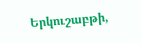Երկուշաբթի,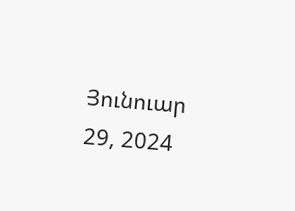Յունուար 29, 2024